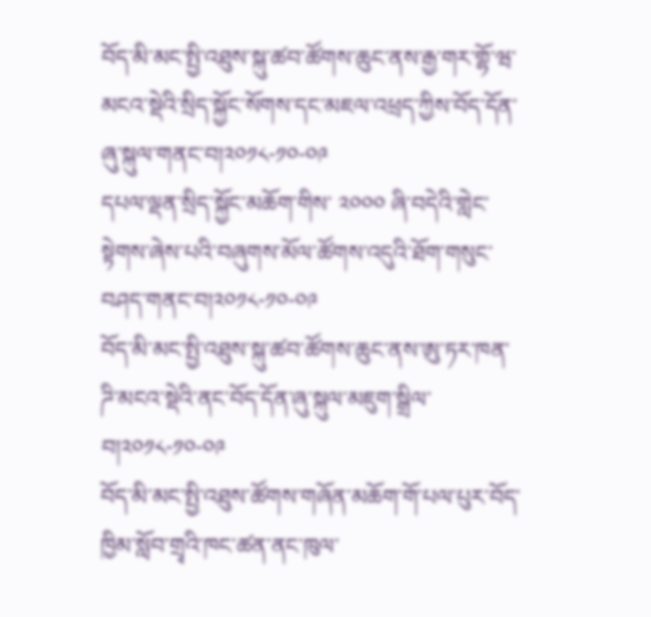བོད་མི་མང་སྤྱི་འཐུས་སྐུ་ཚབ་ཚོགས་ཆུང་ནས་རྒྱ་གར་གྷོ་ཝ་མངའ་སྡེའི་སྲིད་སྐྱོང་སོགས་དང་མཇལ་འཕྲད་ཀྱིས་བོད་དོན་ཞུ་སྐུལ་གནང་བ།༢༠༡༨-༡༠-༠༩
དཔལ་ལྡན་སྲིད་སྐྱོང་མཆོག་གིས་ ༢༠༠༠ ཞི་བདེའི་གླེང་སྟེགས་ཞེས་པའི་བཞུགས་མོལ་ཚོགས་འདུའི་ཐོག་གསུང་བཤད་གནང་བ།༢༠༡༨-༡༠-༠༩
བོད་མི་མང་སྤྱི་འཐུས་སྐུ་ཚབ་ཚོགས་ཆུང་ནས་ཨུ་ཏར་ཁན་ཌི་མངའ་སྡེའི་ནང་བོད་དོན་ཞུ་སྐུལ་མཇུག་སྒྲིལ་བ།༢༠༡༨-༡༠-༠༩
བོད་མི་མང་སྤྱི་འཐུས་ཚོགས་གཞོན་མཆོག་གོ་པལ་པུར་བོད་ཁྱིམ་སློབ་གྲྭའི་ཁང་ཚན་ནང་ཁུལ་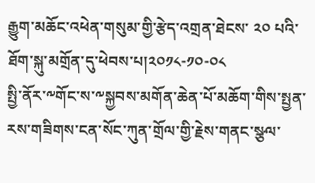རྒྱུག་མཆོང་འཕེན་གསུམ་གྱི་རྩེད་འགྲན་ཐེངས་ ༢༠ པའི་ཐོག་སྐུ་མགྲོན་དུ་ཕེབས་པ།༢༠༡༨-༡༠-༠༨
སྤྱི་ནོར་༸གོང་ས་༸སྐྱབས་མགོན་ཆེན་པོ་མཆོག་གིས་སྤྱན་རས་གཟིགས་ངན་སོང་ཀུན་གྲོལ་གྱི་རྗེས་གནང་སྩལ་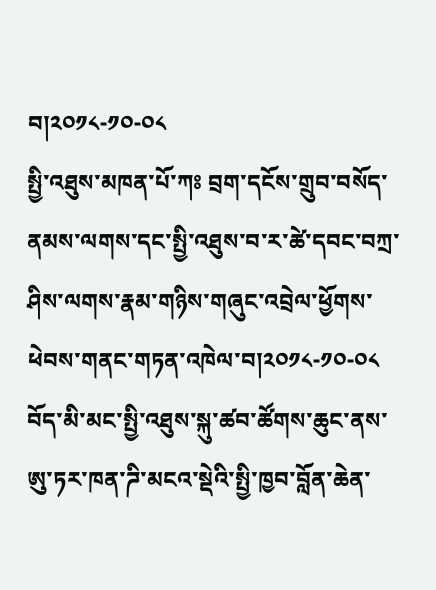བ།༢༠༡༨-༡༠-༠༨
སྤྱི་འཐུས་མཁན་པོ་ཀཿ བྲག་དངོས་གྲུབ་བསོད་ནམས་ལགས་དང་སྤྱི་འཐུས་བ་ར་ཚེ་དབང་བཀྲ་ཤིས་ལགས་རྣམ་གཉིས་གཞུང་འབྲེལ་ཕྱོགས་ཕེབས་གནང་གཏན་འཁེལ་བ།༢༠༡༨-༡༠-༠༨
བོད་མི་མང་སྤྱི་འཐུས་སྐུ་ཚབ་ཚོགས་ཆུང་ནས་ཨུ་ཏར་ཁན་ཌི་མངའ་སྡེའི་སྤྱི་ཁྱབ་བློན་ཆེན་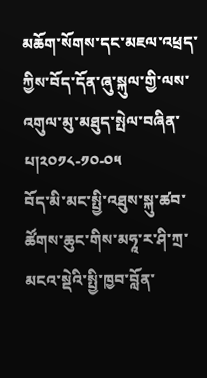མཆོག་སོགས་དང་མཇལ་འཕྲད་ཀྱིས་བོད་དོན་ཞུ་སྐུལ་གྱི་ལས་འགུལ་མུ་མཐུད་སྤེལ་བཞིན་པ།༢༠༡༨-༡༠-༠༥
བོད་མི་མང་སྤྱི་འཐུས་སྐུ་ཚབ་ཚོགས་ཆུང་གིས་མཧཱ་ར་ཤི་ཀྲ་མངའ་སྡེའི་སྤྱི་ཁྱབ་བློན་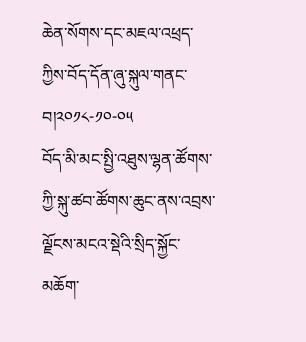ཆེན་སོགས་དང་མཇལ་འཕྲད་ཀྱིས་བོད་དོན་ཞུ་སྐུལ་གནང་བ།༢༠༡༨-༡༠-༠༥
བོད་མི་མང་སྤྱི་འཐུས་ལྷན་ཚོགས་ཀྱི་སྐུ་ཚབ་ཚོགས་ཆུང་ནས་འབྲས་ལྗོངས་མངའ་སྡེའི་སྲིད་སྐྱོང་མཆོག་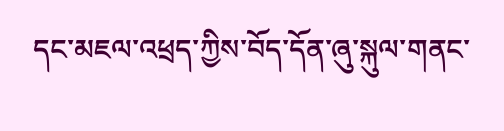དང་མཇལ་འཕྲད་ཀྱིས་བོད་དོན་ཞུ་སྐུལ་གནང་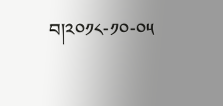བ།༢༠༡༨-༡༠-༠༥